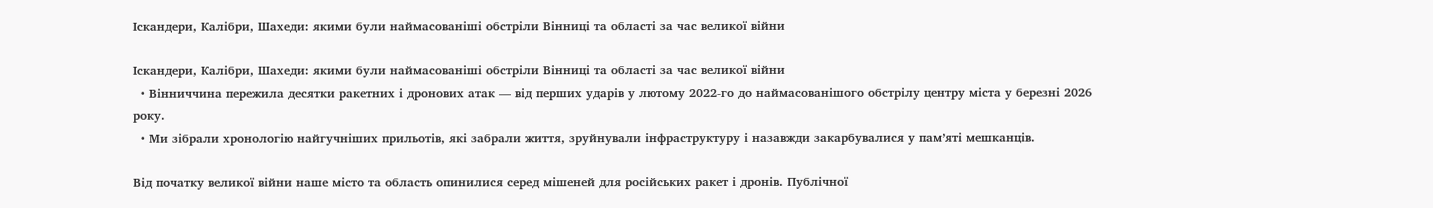Іскандери, Калібри, Шахеди: якими були наймасованіші обстріли Вінниці та області за час великої війни

Іскандери, Калібри, Шахеди: якими були наймасованіші обстріли Вінниці та області за час великої війни
  • Вінниччина пережила десятки ракетних і дронових атак — від перших ударів у лютому 2022-го до наймасованішого обстрілу центру міста у березні 2026 року.
  • Ми зібрали хронологію найгучніших прильотів, які забрали життя, зруйнували інфраструктуру і назавжди закарбувалися у пам’яті мешканців.

Від початку великої війни наше місто та область опинилися серед мішеней для російських ракет і дронів. Публічної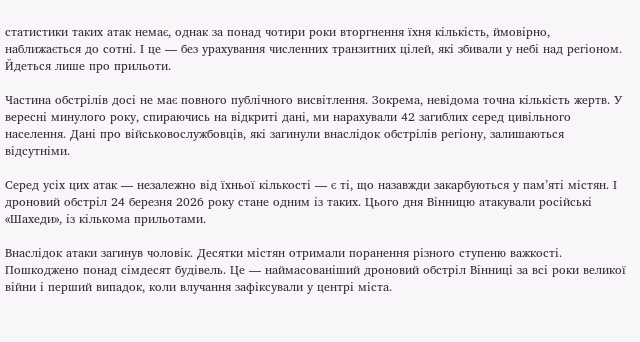статистики таких атак немає, однак за понад чотири роки вторгнення їхня кількість, ймовірно, наближається до сотні. І це — без урахування численних транзитних цілей, які збивали у небі над регіоном. Йдеться лише про прильоти.

Частина обстрілів досі не має повного публічного висвітлення. Зокрема, невідома точна кількість жертв. У вересні минулого року, спираючись на відкриті дані, ми нарахували 42 загиблих серед цивільного населення. Дані про військовослужбовців, які загинули внаслідок обстрілів регіону, залишаються відсутніми.

Серед усіх цих атак — незалежно від їхньої кількості — є ті, що назавжди закарбуються у пам’яті містян. І дроновий обстріл 24 березня 2026 року стане одним із таких. Цього дня Вінницю атакували російські «Шахеди», із кількома прильотами.

Внаслідок атаки загинув чоловік. Десятки містян отримали поранення різного ступеню важкості. Пошкоджено понад сімдесят будівель. Це — наймасованіший дроновий обстріл Вінниці за всі роки великої війни і перший випадок, коли влучання зафіксували у центрі міста.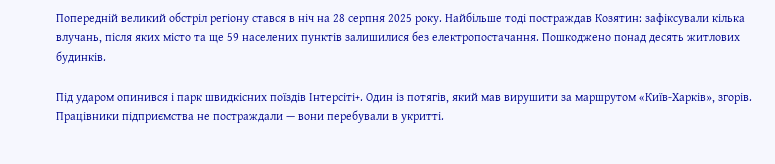Попередній великий обстріл регіону стався в ніч на 28 серпня 2025 року. Найбільше тоді постраждав Козятин: зафіксували кілька влучань, після яких місто та ще 59 населених пунктів залишилися без електропостачання. Пошкоджено понад десять житлових будинків.

Під ударом опинився і парк швидкісних поїздів Інтерсіті+. Один із потягів, який мав вирушити за маршрутом «Київ-Харків», згорів. Працівники підприємства не постраждали — вони перебували в укритті.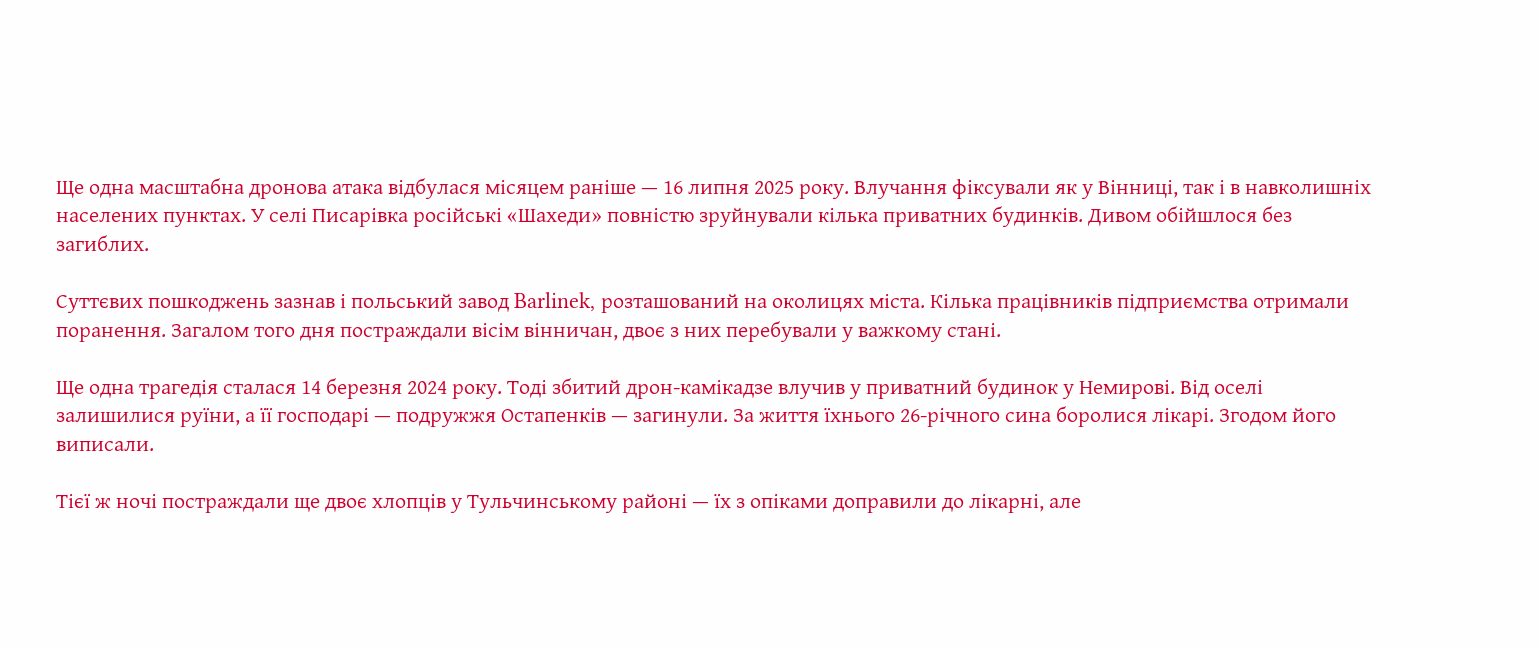Ще одна масштабна дронова атака відбулася місяцем раніше — 16 липня 2025 року. Влучання фіксували як у Вінниці, так і в навколишніх населених пунктах. У селі Писарівка російські «Шахеди» повністю зруйнували кілька приватних будинків. Дивом обійшлося без загиблих.

Суттєвих пошкоджень зазнав і польський завод Barlinek, розташований на околицях міста. Кілька працівників підприємства отримали поранення. Загалом того дня постраждали вісім вінничан, двоє з них перебували у важкому стані.

Ще одна трагедія сталася 14 березня 2024 року. Тоді збитий дрон-камікадзе влучив у приватний будинок у Немирові. Від оселі залишилися руїни, а її господарі — подружжя Остапенків — загинули. За життя їхнього 26-річного сина боролися лікарі. Згодом його виписали.

Тієї ж ночі постраждали ще двоє хлопців у Тульчинському районі — їх з опіками доправили до лікарні, але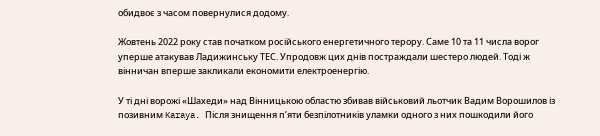обидвоє з часом повернулися додому.

Жовтень 2022 року став початком російського енергетичного терору. Саме 10 та 11 числа ворог уперше атакував Ладижинську ТЕС. Упродовж цих днів постраждали шестеро людей. Тоді ж вінничан вперше закликали економити електроенергію.

У ті дні ворожі «Шахеди» над Вінницькою областю збивав військовий льотчик Вадим Ворошилов із позивним Karaya. Після знищення п’яти безпілотників уламки одного з них пошкодили його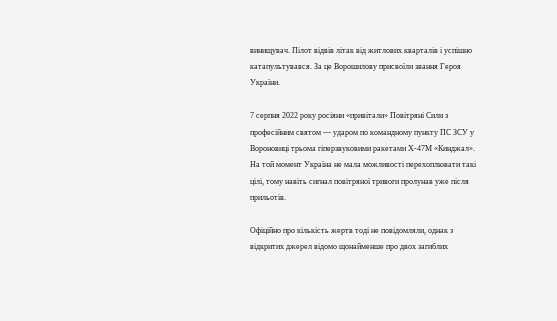винищувач. Пілот відвів літак від житлових кварталів і успішно катапультувався. За це Ворошилову присвоїли звання Героя України.

7 серпня 2022 року росіяни «привітали» Повітряні Сили з професійним святом — ударом по командному пункту ПС ЗСУ у Вороновиці трьома гіперзвуковими ракетами Х-47М «Кинджал». На той момент Україна не мала можливості перехоплювати такі цілі, тому навіть сигнал повітряної тривоги пролунав уже після прильотів.

Офіційно про кількість жертв тоді не повідомляли, однак з відкритих джерел відомо щонайменше про двох загиблих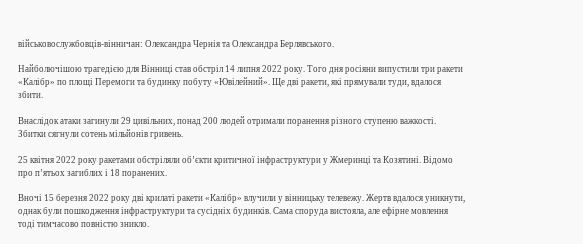військовослужбовців-вінничан: Олександра Чернія та Олександра Берлявського.

Найболючішою трагедією для Вінниці став обстріл 14 липня 2022 року. Того дня росіяни випустили три ракети «Калібр» по площі Перемоги та будинку побуту «Ювілейний». Ще дві ракети, які прямували туди, вдалося збити.

Внаслідок атаки загинули 29 цивільних, понад 200 людей отримали поранення різного ступеню важкості. Збитки сягнули сотень мільйонів гривень.

25 квітня 2022 року ракетами обстріляли об’єкти критичної інфраструктури у Жмеринці та Козятині. Відомо про п’ятьох загиблих і 18 поранених.

Вночі 15 березня 2022 року дві крилаті ракети «Калібр» влучили у вінницьку телевежу. Жертв вдалося уникнути, однак були пошкодження інфраструктури та сусідніх будинків. Сама споруда вистояла, але ефірне мовлення тоді тимчасово повністю зникло.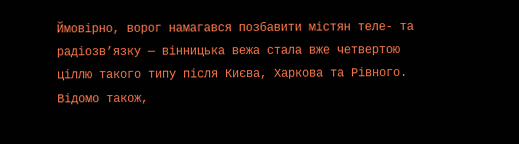Ймовірно, ворог намагався позбавити містян теле- та радіозв’язку — вінницька вежа стала вже четвертою ціллю такого типу після Києва, Харкова та Рівного. Відомо також,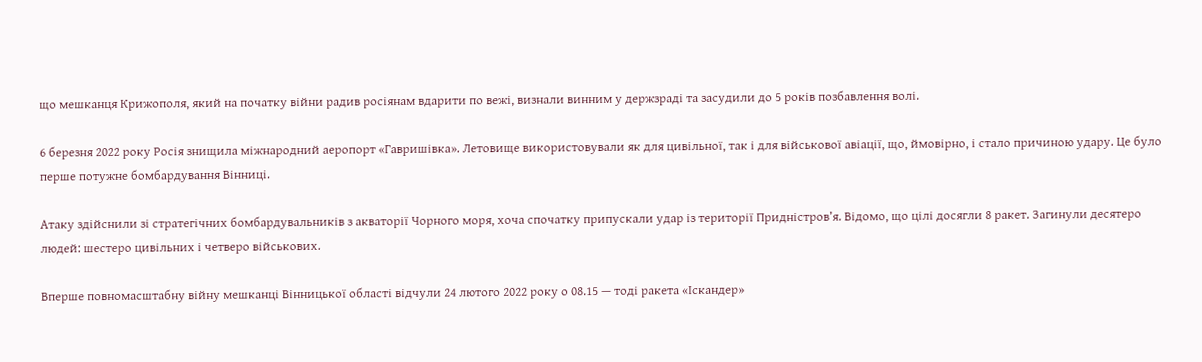що мешканця Крижополя, який на початку війни радив росіянам вдарити по вежі, визнали винним у держзраді та засудили до 5 років позбавлення волі.

6 березня 2022 року Росія знищила міжнародний аеропорт «Гавришівка». Летовище використовували як для цивільної, так і для військової авіації, що, ймовірно, і стало причиною удару. Це було перше потужне бомбардування Вінниці.

Атаку здійснили зі стратегічних бомбардувальників з акваторії Чорного моря, хоча спочатку припускали удар із території Придністров’я. Відомо, що цілі досягли 8 ракет. Загинули десятеро людей: шестеро цивільних і четверо військових.

Вперше повномасштабну війну мешканці Вінницької області відчули 24 лютого 2022 року о 08.15 — тоді ракета «Іскандер»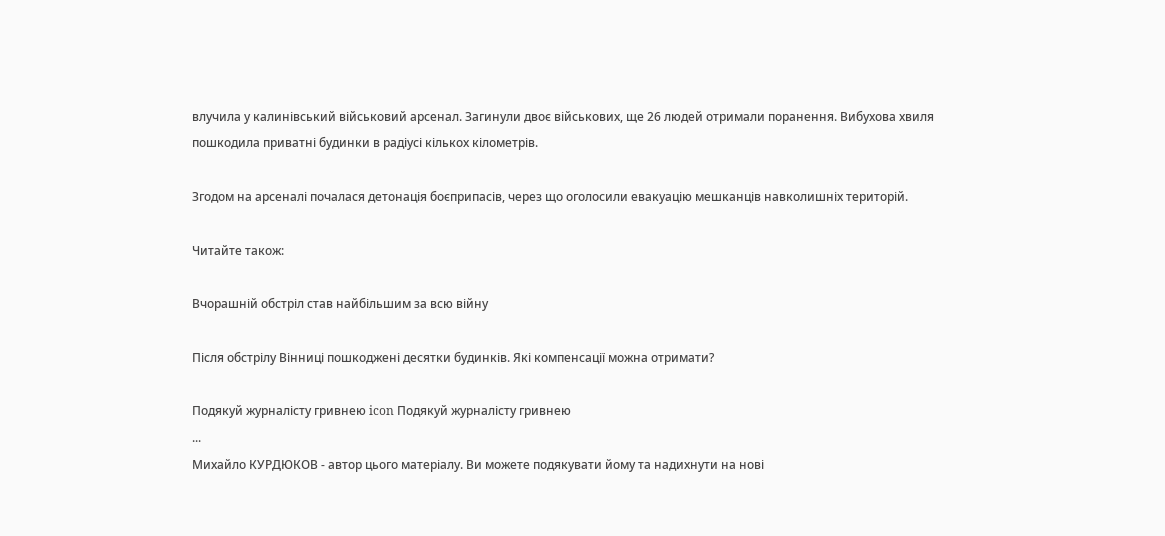влучила у калинівський військовий арсенал. Загинули двоє військових, ще 26 людей отримали поранення. Вибухова хвиля пошкодила приватні будинки в радіусі кількох кілометрів.

Згодом на арсеналі почалася детонація боєприпасів, через що оголосили евакуацію мешканців навколишніх територій.

Читайте також:

Вчорашній обстріл став найбільшим за всю війну

Після обстрілу Вінниці пошкоджені десятки будинків. Які компенсації можна отримати?

Подякуй журналісту гривнею icon Подякуй журналісту гривнею
...
Михайло КУРДЮКОВ - автор цього матеріалу. Ви можете подякувати йому та надихнути на нові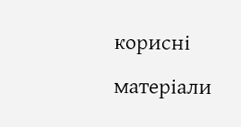корисні матеріали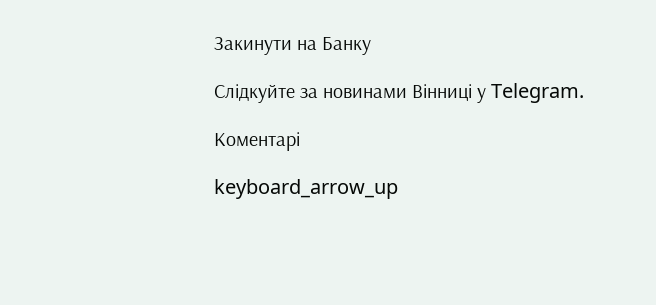Закинути на Банку

Слідкуйте за новинами Вінниці у Telegram.

Коментарі

keyboard_arrow_up